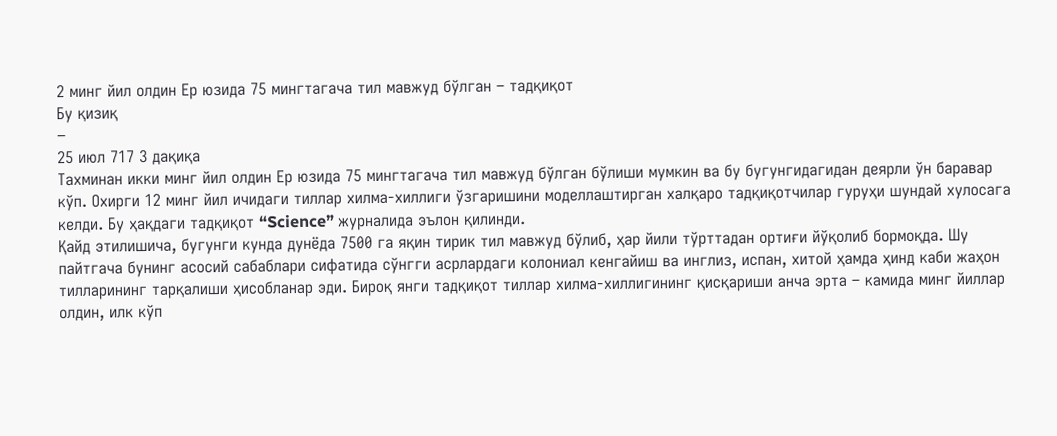2 минг йил олдин Ер юзида 75 мингтагача тил мавжуд бўлган – тадқиқот
Бу қизиқ
−
25 июл 717 3 дақиқа
Тахминан икки минг йил олдин Ер юзида 75 мингтагача тил мавжуд бўлган бўлиши мумкин ва бу бугунгидагидан деярли ўн баравар кўп. Охирги 12 минг йил ичидаги тиллар хилма-хиллиги ўзгаришини моделлаштирган халқаро тадқиқотчилар гуруҳи шундай хулосага келди. Бу ҳақдаги тадқиқот “Science” журналида эълон қилинди.
Қайд этилишича, бугунги кунда дунёда 7500 га яқин тирик тил мавжуд бўлиб, ҳар йили тўрттадан ортиғи йўқолиб бормоқда. Шу пайтгача бунинг асосий сабаблари сифатида сўнгги асрлардаги колониал кенгайиш ва инглиз, испан, хитой ҳамда ҳинд каби жаҳон тилларининг тарқалиши ҳисобланар эди. Бироқ янги тадқиқот тиллар хилма-хиллигининг қисқариши анча эрта – камида минг йиллар олдин, илк кўп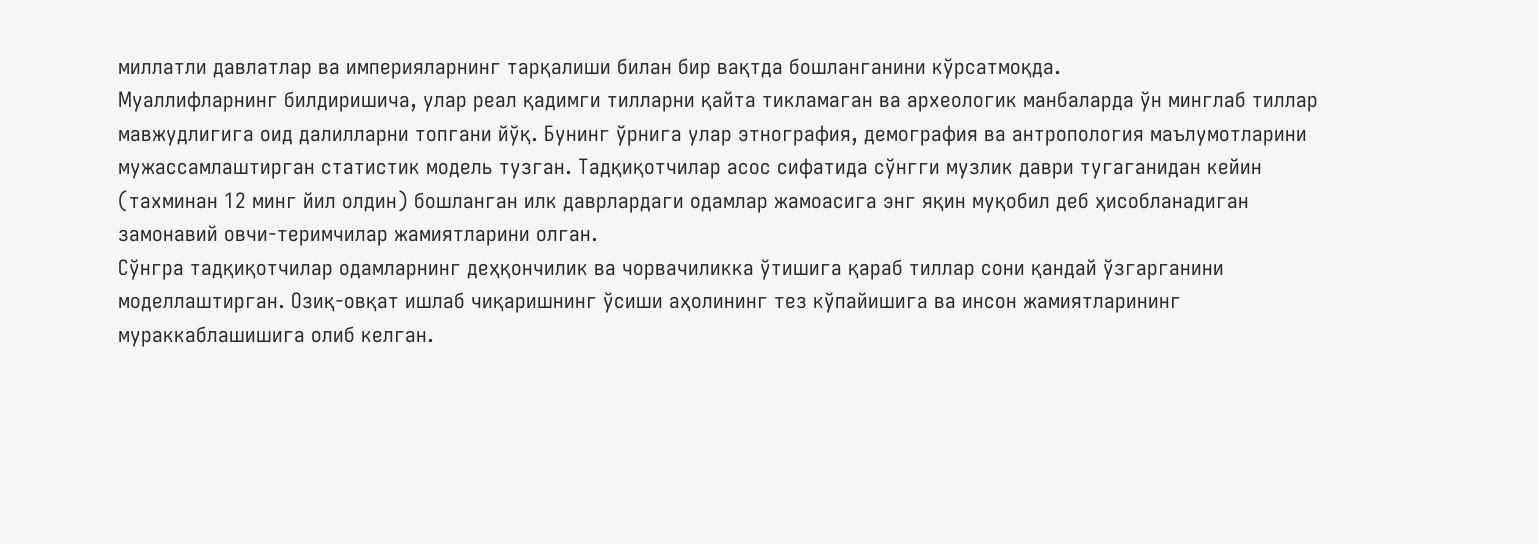миллатли давлатлар ва империяларнинг тарқалиши билан бир вақтда бошланганини кўрсатмоқда.
Муаллифларнинг билдиришича, улар реал қадимги тилларни қайта тикламаган ва археологик манбаларда ўн минглаб тиллар мавжудлигига оид далилларни топгани йўқ. Бунинг ўрнига улар этнография, демография ва антропология маълумотларини мужассамлаштирган статистик модель тузган. Тадқиқотчилар асос сифатида сўнгги музлик даври тугаганидан кейин (тахминан 12 минг йил олдин) бошланган илк даврлардаги одамлар жамоасига энг яқин муқобил деб ҳисобланадиган замонавий овчи-теримчилар жамиятларини олган.
Сўнгра тадқиқотчилар одамларнинг деҳқончилик ва чорвачиликка ўтишига қараб тиллар сони қандай ўзгарганини моделлаштирган. Озиқ-овқат ишлаб чиқаришнинг ўсиши аҳолининг тез кўпайишига ва инсон жамиятларининг мураккаблашишига олиб келган.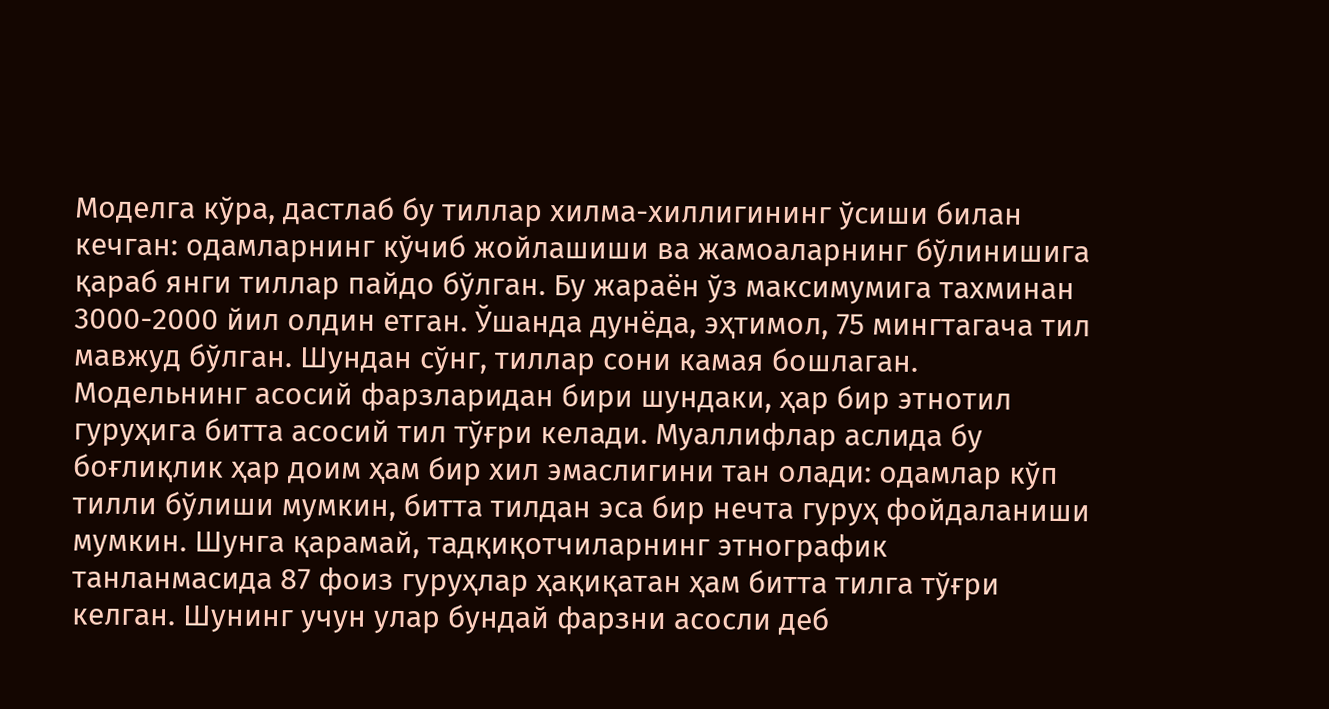Моделга кўра, дастлаб бу тиллар хилма-хиллигининг ўсиши билан кечган: одамларнинг кўчиб жойлашиши ва жамоаларнинг бўлинишига қараб янги тиллар пайдо бўлган. Бу жараён ўз максимумига тахминан 3000-2000 йил олдин етган. Ўшанда дунёда, эҳтимол, 75 мингтагача тил мавжуд бўлган. Шундан сўнг, тиллар сони камая бошлаган.
Модельнинг асосий фарзларидан бири шундаки, ҳар бир этнотил гуруҳига битта асосий тил тўғри келади. Муаллифлар аслида бу боғлиқлик ҳар доим ҳам бир хил эмаслигини тан олади: одамлар кўп тилли бўлиши мумкин, битта тилдан эса бир нечта гуруҳ фойдаланиши мумкин. Шунга қарамай, тадқиқотчиларнинг этнографик танланмасида 87 фоиз гуруҳлар ҳақиқатан ҳам битта тилга тўғри келган. Шунинг учун улар бундай фарзни асосли деб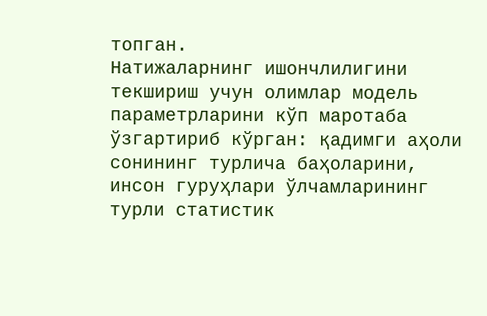топган.
Натижаларнинг ишончлилигини текшириш учун олимлар модель параметрларини кўп маротаба ўзгартириб кўрган: қадимги аҳоли сонининг турлича баҳоларини, инсон гуруҳлари ўлчамларининг турли статистик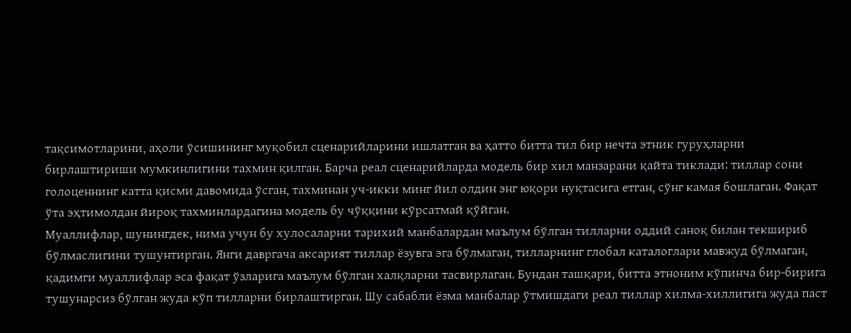тақсимотларини, аҳоли ўсишининг муқобил сценарийларини ишлатган ва ҳатто битта тил бир нечта этник гуруҳларни бирлаштириши мумкинлигини тахмин қилган. Барча реал сценарийларда модель бир хил манзарани қайта тиклади: тиллар сони голоценнинг катта қисми давомида ўсган, тахминан уч-икки минг йил олдин энг юқори нуқтасига етган, сўнг камая бошлаган. Фақат ўта эҳтимолдан йироқ тахминлардагина модель бу чўққини кўрсатмай қўйган.
Муаллифлар, шунингдек, нима учун бу хулосаларни тарихий манбалардан маълум бўлган тилларни оддий саноқ билан текшириб бўлмаслигини тушунтирган. Янги давргача аксарият тиллар ёзувга эга бўлмаган, тилларнинг глобал каталоглари мавжуд бўлмаган, қадимги муаллифлар эса фақат ўзларига маълум бўлган халқларни тасвирлаган. Бундан ташқари, битта этноним кўпинча бир-бирига тушунарсиз бўлган жуда кўп тилларни бирлаштирган. Шу сабабли ёзма манбалар ўтмишдаги реал тиллар хилма-хиллигига жуда паст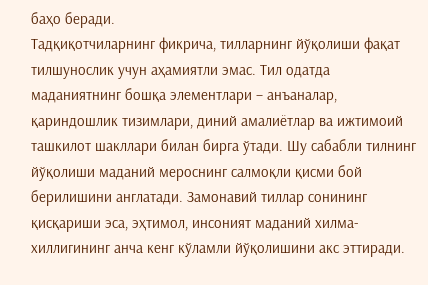баҳо беради.
Тадқиқотчиларнинг фикрича, тилларнинг йўқолиши фақат тилшунослик учун аҳамиятли эмас. Тил одатда маданиятнинг бошқа элементлари – анъаналар, қариндошлик тизимлари, диний амалиётлар ва ижтимоий ташкилот шакллари билан бирга ўтади. Шу сабабли тилнинг йўқолиши маданий мероснинг салмоқли қисми бой берилишини англатади. Замонавий тиллар сонининг қисқариши эса, эҳтимол, инсоният маданий хилма-хиллигининг анча кенг кўламли йўқолишини акс эттиради.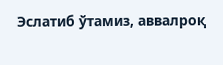Эслатиб ўтамиз, аввалроқ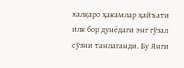халқаро ҳакамлар ҳайъати илк бор дунёдаги энг гўзал сўзни танлаганди. Бу Янги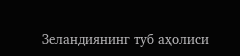Зеландиянинг туб аҳолиси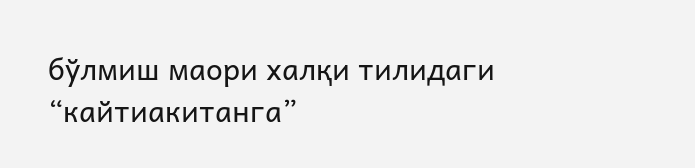бўлмиш маори халқи тилидаги “кайтиакитанга”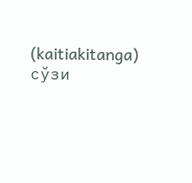(kaitiakitanga) сўзи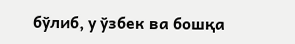бўлиб, у ўзбек ва бошқа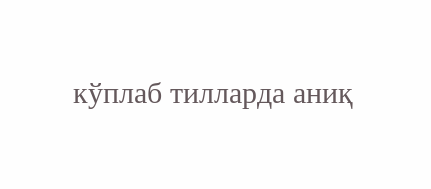кўплаб тилларда аниқ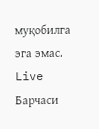муқобилга эга эмас.
Live
Барчаси